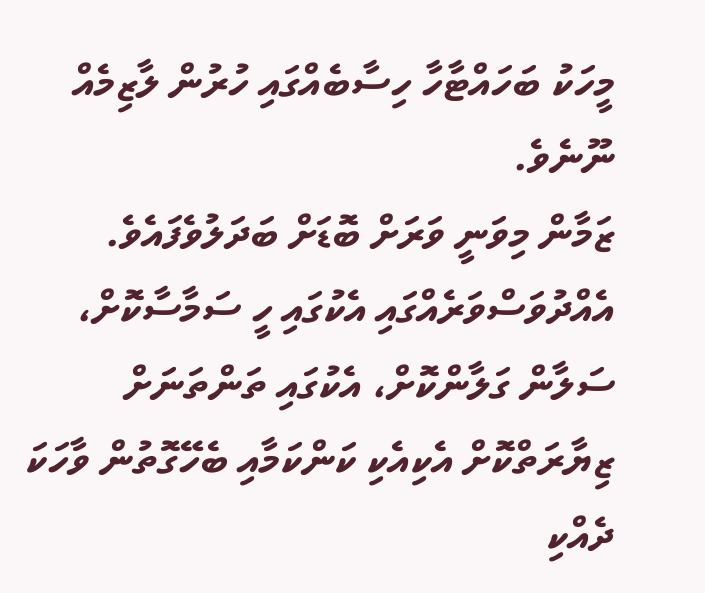މީހަކު ބަހައްޓާހާ ހިސާބެއްގައި ހުރުން ލާޒިމެއް ނޫނެވެ.
ޒަމާން މިވަނީ ވަރަށް ބޮޑަށް ބަދަލުވެފައެވެ.
އެއްދުވަސްވަރެއްގައި އެކުގައި ހީ ސަމާސާކޮށް، ސަލާން ގަލާންކޮށް، އެކުގައި ތަންތަނަށް ޒިޔާރަތްކޮށް އެކިއެކި ކަންކަމާއި ބެހޭގޮތުން ވާހަކަ ދެއްކި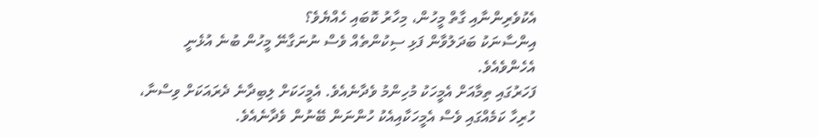އެކުވެރިންނާއި ގާތް މީހުން، މިހާރު ކޮބައި ހެއްޔެވެ؟
އިންސާނަކު ބަދަލުވާން ފަޅި ސިކުންތެއް ވެސް ނުނަގާނޭ މީހުން ބުނެ އުޅެނީ އެހެންވެއެވެ.
ފަހަރުގައި ތިމާއަށް އެމީހަކު މުހިންމު ވެދާނެއެވެ. އެމީހަކަށް ލިބިދާނެ ދެރައަކަށް ވިސްނާ، ހުރިހާ ކަމެއްގައި ވެސް އެމީހަކާއިއެކު ހުންނަން ބޭނުން ވެދާނެއެވެ.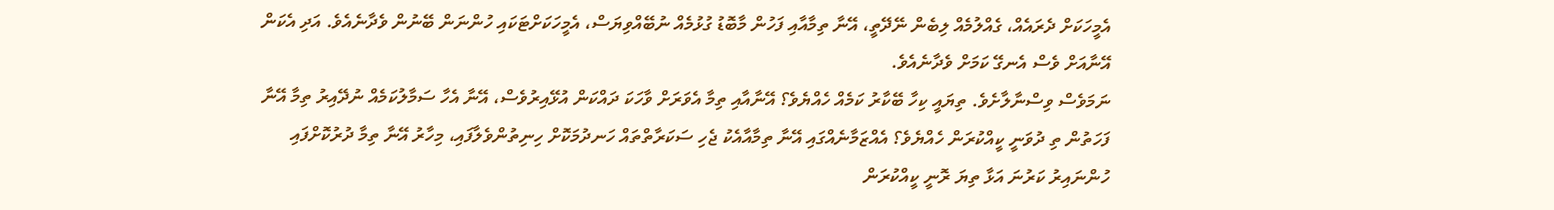އެމީހަކަށް ދެރައެއް، ގެއްލުމެއް ލިބެން ނޭދޭތީ، އޭނާ ތިމާއާއި ފަހުން މާބޮޑު ގުޅުމެއް ނުބޭއްވިޔަސް، އެމީހަކަށްޓަކައި ހުންނަން ބޭނުން ވެދާނެއެވެ. އަދި އެކަން އޭނާއަށް ވެސް އެނގޭ ކަމަށް ވެދާނެއެވެ.
ނަމަވެސް ވިސްނާލާށެވެ. ތިޔައީ ކިހާ ބޭކާރު ކަމެއް ހެއްޔެވެ؟ އޭނާއާއި ތިމާ އެވަރަށް ވާހަކަ ދައްކަން އުޅޭއިރުވެސް، އޭނާ އެހާ ސަމާލުކަމެއް ނުދޭއިރު ތިމާ އޭނާ ފަހަތުން ތި ދުވަނީ ކީއްކުރަން ހެއްޔެވެ؟ އެއްޒަމާނެއްގައި އޭނާ ތިމާއާއެކު ޖެހި ސަކަރާތްތައް ހަނދުމަކޮށް ހިނިތުންވެލާފައި، މިހާރު އޭނާ ތިމާ ދުރުކޮށްފައި ހުންނައިރު ކަރުނަ އަޅާ ތިޔަ ރޮނީ ކީއްކުރަން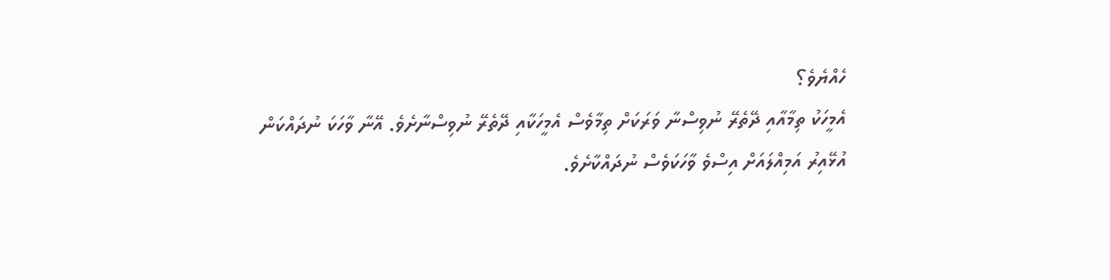ހެއްޔެވެ؟
އެމީހަކު ތިމާއާއި ދޭތެރޭ ނުވިސްނާ ވަރަކަށް ތިމާވެސް އެމީހަކާއި ދޭތެރޭ ނުވިސްނާށެވެ. އޭނާ ވާހަކަ ނުދައްކަން އުޅޭއިރު އަމިއްލައަށް އިސްވެ ވާހަކަވެސް ނުދައްކާށެވެ.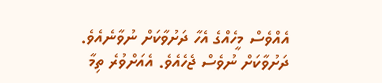އެއްވެސް މީހެއްގެ އެހާ ދަށުވާކަށް ނުވާނެއެވެ. ދަށުވާކަށް ނުވެސް ޖެހެއެވެ. އެއަށްވުރެ ތިމާ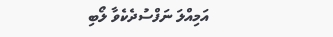އަމިއްލަ ނަފްސުދެކެވާ ލޯބި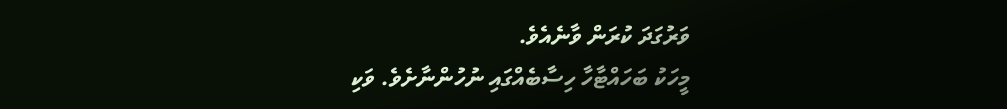ވަރުގަދަ ކުރަން ވާނެއެވެ.
މީހަކު ބަހައްޓާހާ ހިސާބެއްގައި ނުހުންނާށެވެ. ވަކި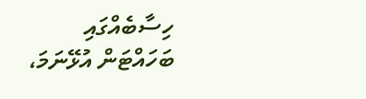ހިސާބެއްގައި ބަހައްޓަން އުޅޭނަމަ،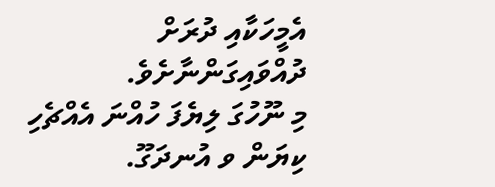އެމީހަކާއި ދުރަށް ދުއްވައިގަންނާށެވެ.
މި ނޫހުގަ ލިޔެފަ ހުއްނަ އެއްޗެހި ކިޔަން ވ އުނދަގޫ.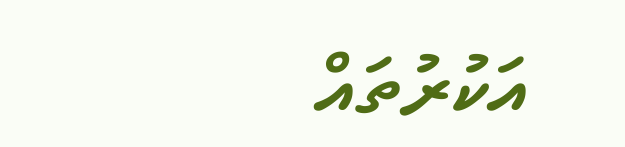އަކުރުތައް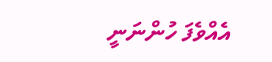އެއްވެފަ ހުންނަނީ